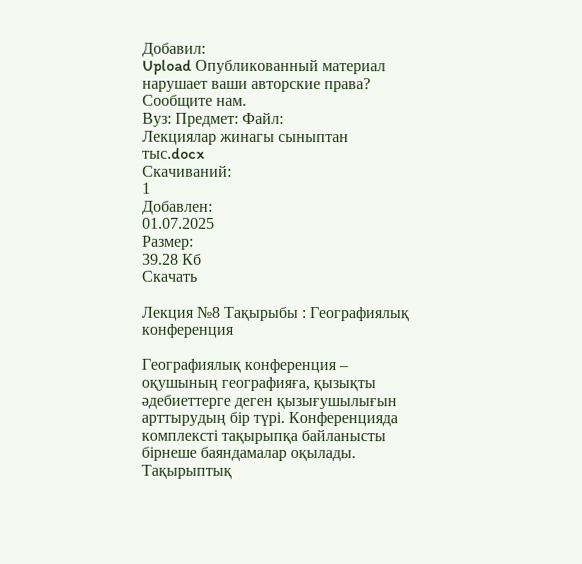Добавил:
Upload Опубликованный материал нарушает ваши авторские права? Сообщите нам.
Вуз: Предмет: Файл:
Лекциялар жинагы сыныптан тыс.docx
Скачиваний:
1
Добавлен:
01.07.2025
Размер:
39.28 Кб
Скачать

Лекция №8 Тақырыбы : Географиялық конференция

Географиялық конференция – оқушының географияға, қызықты әдебиеттерге деген қызығушылығын арттырудың бір түрі. Конференцияда комплексті тақырыпқа байланысты бірнеше баяндамалар оқылады. Тақырыптық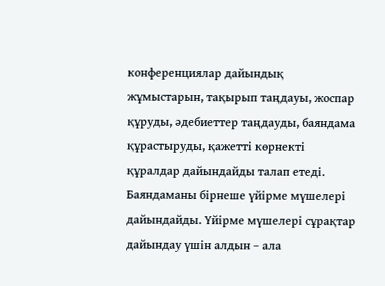конференциялар дайындық жұмыстарын, тақырып таңдауы, жоспар құруды, әдебиеттер таңдауды, баяндама құрастыруды, қажетті көрнекті құралдар дайындайды талап етеді. Баяндаманы бірнеше үйірме мүшелері дайындайды. Үйірме мүшелері сұрақтар дайындау үшін алдын – ала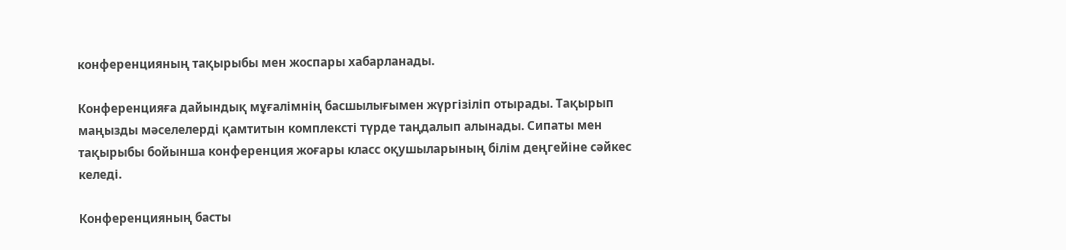конференцияның тақырыбы мен жоспары хабарланады.

Конференцияға дайындық мұғалімнің басшылығымен жүргізіліп отырады. Тақырып маңызды мәселелерді қамтитын комплексті түрде таңдалып алынады. Сипаты мен тақырыбы бойынша конференция жоғары класс оқушыларының білім деңгейіне сәйкес келеді.

Конференцияның басты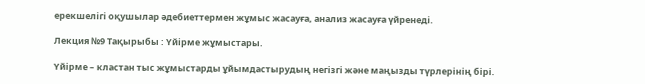ерекшелігі оқушылар әдебиеттермен жұмыс жасауға, анализ жасауға үйренеді.

Лекция №9 Тақырыбы : Үйірме жұмыстары.

Үйірме – кластан тыс жұмыстарды ұйымдастырудың негізгі және маңызды түрлерінің бірі.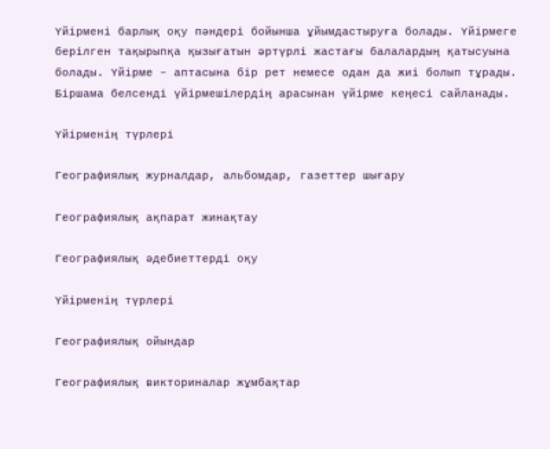Үйірмені барлық оқу пәндері бойынша ұйымдастыруға болады. Үйірмеге берілген тақырыпқа қызығатын әртүрлі жастағы балалардың қатысуына болады. Үйірме – аптасына бір рет немесе одан да жиі болып тұрады. Біршама белсенді үйірмешілердің арасынан үйірме кеңесі сайланады.

Үйірменің түрлері

Географиялық журналдар, альбомдар, газеттер шығару

Географиялық ақпарат жинақтау

Географиялық әдебиеттерді оқу

Үйірменің түрлері

Географиялық ойындар

Географиялық викториналар жұмбақтар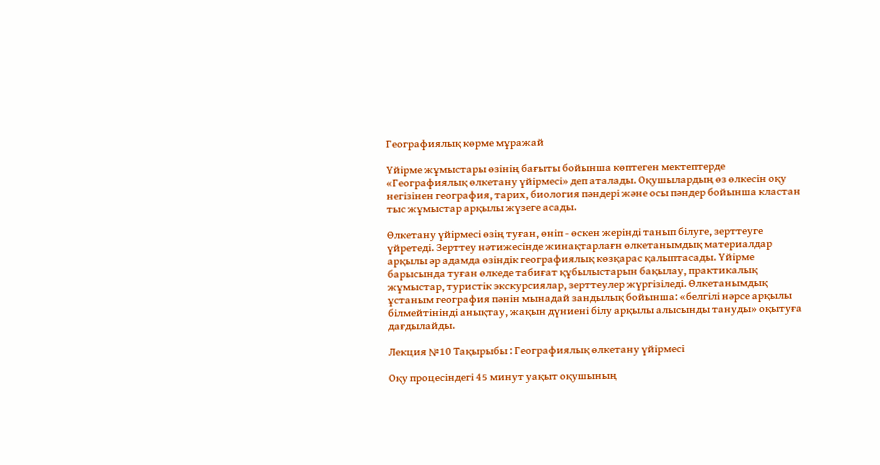Географиялық көрме мұражай

Үйірме жұмыстары өзінің бағыты бойынша көптеген мектептерде «Географиялық өлкетану үйірмесі» деп аталады. Оқушылардың өз өлкесін оқу негізінен география, тарих, биология пәндері және осы пәндер бойынша кластан тыс жұмыстар арқылы жүзеге асады.

Өлкетану үйірмесі өзің туған, өніп - өскен жерінді танып білуге, зерттеуге үйретеді. Зерттеу нәтижесінде жинақтарлағн өлкетанымдық материалдар арқылы әр адамда өзіндік географиялық көзқарас қалыптасады. Үйірме барысында туған өлкеде табиғат құбылыстарын бақылау, практикалық жұмыстар, туристік экскурсиялар, зерттеулер жүргізіледі. Өлкетанымдық ұстаным география пәнін мынадай зандылық бойынша: «белгілі нәрсе арқылы білмейтінінді анықтау, жақын дүниені білу арқылы алысынды тануды» оқытуға дағдылайды.

Лекция №10 Тақырыбы : Географиялық өлкетану үйірмесі

Оқу процесіндегі 45 минут уақыт оқушының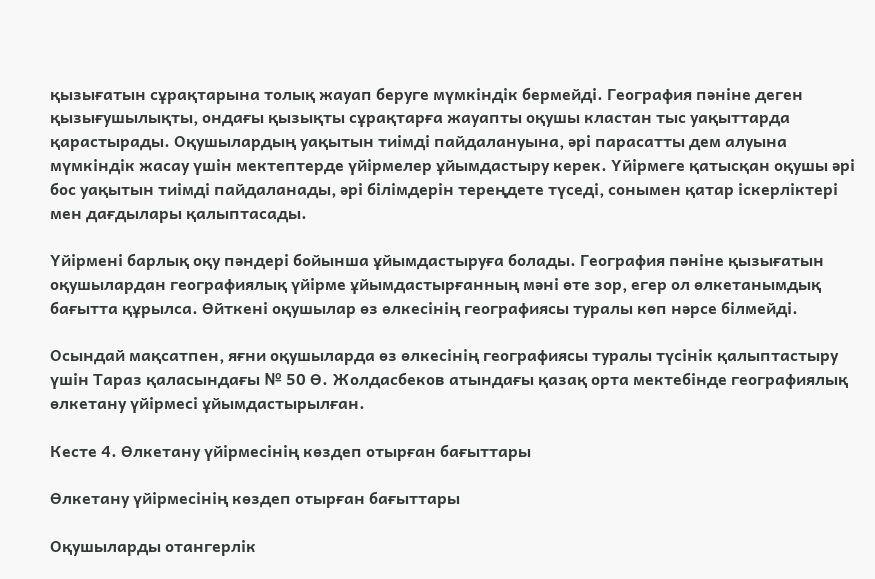қызығатын сұрақтарына толық жауап беруге мүмкіндік бермейді. География пәніне деген қызығушылықты, ондағы қызықты сұрақтарға жауапты оқушы кластан тыс уақыттарда қарастырады. Оқушылардың уақытын тиімді пайдалануына, әрі парасатты дем алуына мүмкіндік жасау үшін мектептерде үйірмелер ұйымдастыру керек. Үйірмеге қатысқан оқушы әрі бос уақытын тиімді пайдаланады, әрі білімдерін тереңдете түседі, сонымен қатар іскерліктері мен дағдылары қалыптасады.

Үйірмені барлық оқу пәндері бойынша ұйымдастыруға болады. География пәніне қызығатын оқушылардан географиялық үйірме ұйымдастырғанның мәні өте зор, егер ол өлкетанымдық бағытта құрылса. Өйткені оқушылар өз өлкесінің географиясы туралы көп нәрсе білмейді.

Осындай мақсатпен, яғни оқушыларда өз өлкесінің географиясы туралы түсінік қалыптастыру үшін Тараз қаласындағы № 50 Ө. Жолдасбеков атындағы қазақ орта мектебінде географиялық өлкетану үйірмесі ұйымдастырылған.

Кесте 4. Өлкетану үйірмесінің көздеп отырған бағыттары

Өлкетану үйірмесінің көздеп отырған бағыттары

Оқушыларды отангерлік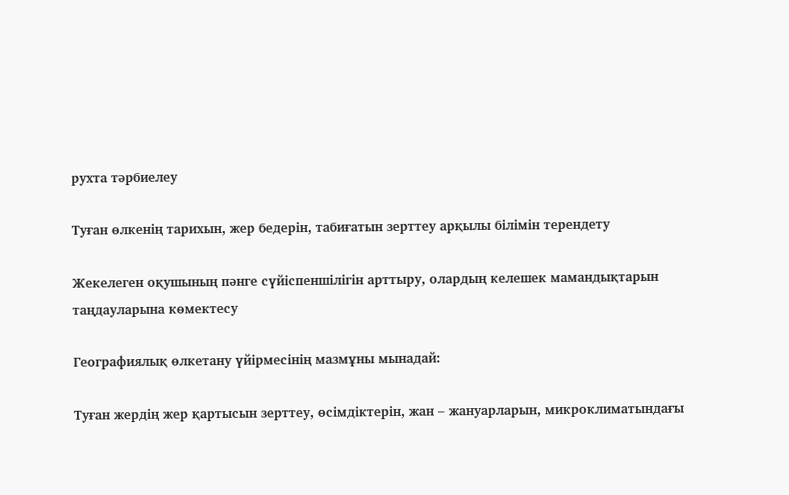рухта тәрбиелеу

Туған өлкенің тарихын, жер бедерін, табиғатын зерттеу арқылы білімін терендету

Жекелеген оқушының пәнге сүйіспеншілігін арттыру, олардың келешек мамандықтарын таңдауларына көмектесу

Географиялық өлкетану үйірмесінің мазмұны мынадай:

Туған жердің жер қартысын зерттеу, өсімдіктерін, жан – жануарларын, микроклиматындағы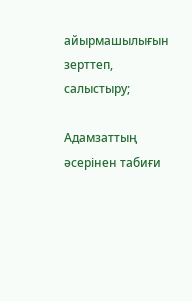айырмашылығын зерттеп, салыстыру;

Адамзаттың әсерінен табиғи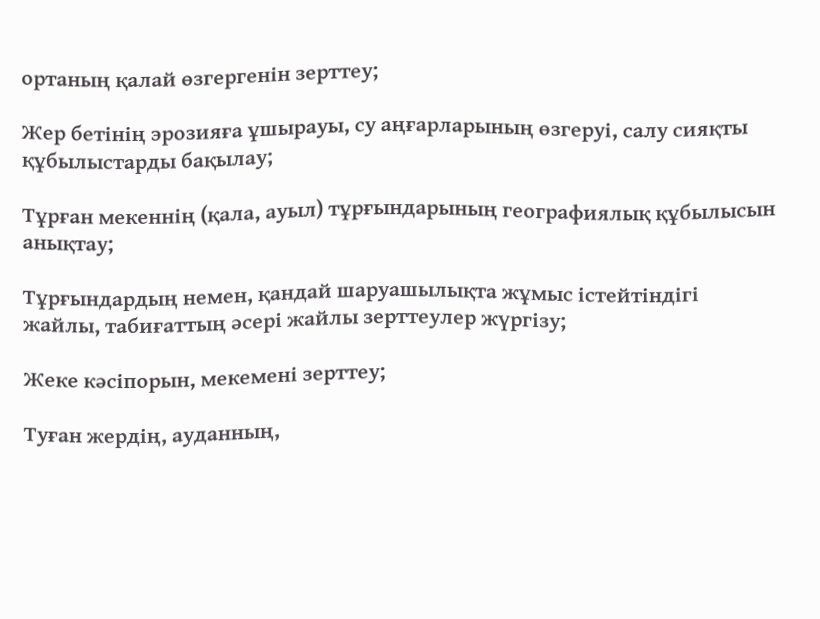ортаның қалай өзгергенін зерттеу;

Жер бетінің эрозияға ұшырауы, су аңғарларының өзгеруі, салу сияқты құбылыстарды бақылау;

Тұрған мекеннің (қала, ауыл) тұрғындарының географиялық құбылысын анықтау;

Тұрғындардың немен, қандай шаруашылықта жұмыс істейтіндігі жайлы, табиғаттың әсері жайлы зерттеулер жүргізу;

Жеке кәсіпорын, мекемені зерттеу;

Туған жердің, ауданның,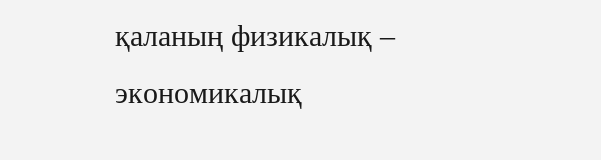қаланың физикалық – экономикалық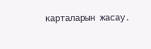карталарын жасау.